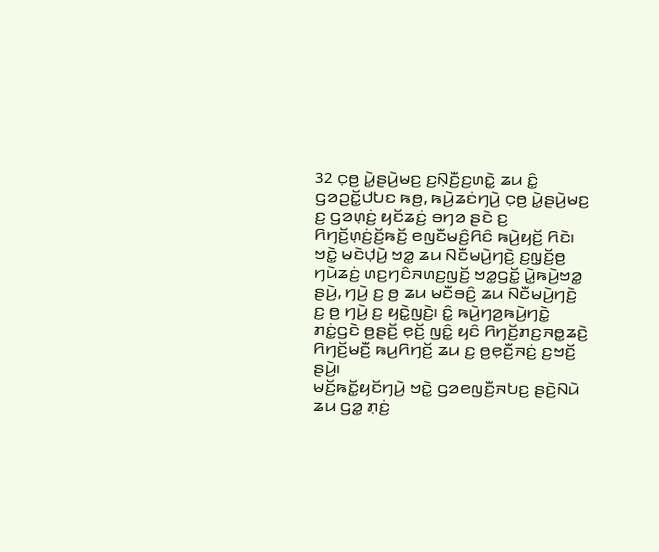32 ꤍ꤫ꤥ꤬ ꤣꤧ꤭ꤔꤣꤧ꤬ꤗꤢ꤬ ꤢ꤬ꤡ꤫ꤢꤪ꤬ꤢ꤬ꤛꤢꤧ꤭ ꤘꤣ ꤢꤨ꤭ ꤞꤤꤑꤢꤩ꤭ꤓꤝꤢ ꤒꤥ꤬, ꤒꤣꤧ꤬ꤘꤢꤦꤚꤣꤧ꤬ ꤍ꤫ꤥ꤬ ꤣꤧ꤭ꤔꤣꤧ꤬ꤗꤢ꤬ ꤢ꤬ ꤞꤤꤛ꤫ꤢꤦ꤬ ꤟꤢꤩꤘꤢꤦ꤬ ꤋꤚꤤ ꤔꤢꤧ ꤢ꤬ ꤖꤚꤢꤩ꤬ꤛ꤫ꤢꤦ꤬ꤢꤩ꤬ꤒꤢꤩ꤬ ꤕꤜꤢꤪꤗꤢꤨ꤬ꤖꤢꤨ ꤒꤣꤧ꤬ꤟꤢꤩ꤬ ꤖꤢꤧ꤯
ꤠꤢꤧ꤭ ꤗꤢꤧꤓ꤫ꤣꤧ꤬ ꤠꤤ꤭ ꤘꤣ ꤡꤢꤪꤗꤣꤧ꤬ꤚꤢꤧ꤬ ꤢ꤬ꤜ꤫ꤢꤩ꤬ꤥ꤬ ꤚꤣꤧꤘꤢꤦ꤬ ꤛꤢ꤬ꤚꤢꤨꤏꤛꤢ꤬ꤜꤢꤩ꤬ ꤠꤤ꤭ꤞꤢꤩ꤭ ꤣꤧ꤭ꤒꤣꤧ꤬ꤠꤤ꤭ ꤔꤣꤧ꤬, ꤚꤣꤧ꤬ ꤢ꤬ ꤥ꤬ ꤘꤣ ꤗꤢꤪꤋꤢꤨ꤬ ꤘꤣ ꤡꤢꤪꤗꤣꤧ꤬ꤚꤢꤧ꤬ ꤢ꤬ ꤥ꤬ ꤚꤣꤧ꤬ ꤢ꤬ ꤟꤢꤧ꤭ꤜꤢꤧ꤬꤯ ꤢꤨ꤭ ꤒꤣꤧ꤬ꤚꤤ꤬ꤒꤣꤧ꤬ꤚꤢꤧ꤭ ꤊꤢꤦ꤭ꤞꤢꤧ ꤥ꤬ꤔꤢꤩ꤬ ꤕ꤫ꤢꤩ꤬ ꤜꤢꤨ꤭ ꤟꤢꤨ ꤖꤚꤢꤩ꤬ꤊꤢ꤬ꤏꤥ꤭ꤘꤢꤧ꤬ ꤖꤚꤢꤩ꤬ꤗꤢꤪ꤬ ꤒꤣ꤬ꤖꤚꤢꤩ꤬ ꤘꤣ ꤢ꤬ ꤥ꤬ꤕ꤫ꤢꤪ꤬ꤏꤢꤦ꤬ ꤢ꤬ꤠꤢꤩ꤬ ꤔꤣꤧ꤬꤯
ꤗꤢꤩ꤬ꤒꤢꤩ꤭ꤟꤢꤩꤚꤣꤧ꤬ ꤠꤢꤧ꤭ ꤞꤤꤕꤜꤢꤪ꤬ꤏꤝꤢ꤬ ꤔꤢꤧ꤬ꤡꤣꤧ ꤘꤣ ꤞꤤ꤭ ꤊ꤫ꤢꤦ꤬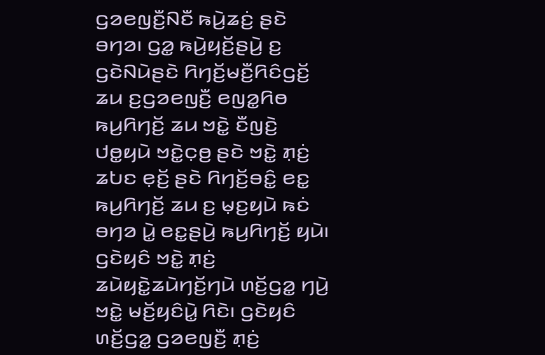ꤞꤤꤕꤜꤢꤪ꤬ꤡꤢꤪ ꤒꤣꤧ꤬ꤘꤢꤦ꤬ ꤔꤢꤧ ꤋꤚꤤ꤯ ꤞꤤ꤭ ꤒꤣꤧ꤬ꤟꤢꤩ꤬ꤔꤣꤧ꤬ ꤢ꤬ ꤞꤢꤧꤡꤣꤧꤔꤢꤧ ꤖꤚꤢꤩ꤬ꤗꤢꤪ꤬ꤖꤢꤨꤞꤢꤩ꤬ ꤘꤣ ꤢ꤬ꤞꤤꤕꤜꤢꤪ꤬ ꤕꤜꤤ꤭ꤖꤥ ꤒꤣ꤬ꤖꤚꤢꤩ꤬ ꤘꤣ ꤠꤢꤧ꤭ ꤢꤪꤜꤢꤧ꤬ ꤓꤥ꤭ꤟꤣꤧ ꤠꤢꤧ꤭ꤍ꤫ꤥ꤬ ꤔꤢꤧ ꤠꤢꤧ꤭ ꤊ꤫ꤢꤦ꤬ ꤘꤝꤢ ꤕ꤫ꤢꤩ꤬ ꤔꤢꤧ ꤖꤚꤢꤩ꤬ꤋꤢꤨ꤭ ꤕꤢ꤭ ꤒꤣ꤬ꤖꤚꤢꤩ꤬ ꤘꤣ ꤢ꤬ ꤗ꤫ꤢ꤬ꤟꤣꤧ ꤒꤢꤦ ꤋꤚꤤ ꤣꤧ꤭ ꤕꤢ꤭ꤔꤣꤧ꤬ ꤒꤣ꤬ꤖꤚꤢꤩ꤬ ꤟꤣꤧ꤯
ꤞꤢꤧꤟꤢꤨ ꤠꤢꤧ꤭ ꤊ꤫ꤢꤦ꤬ ꤘꤣꤧꤟꤢꤧ꤭ꤘꤣꤧꤚꤢꤩ꤬ꤚꤣꤧ ꤛꤢꤩ꤬ꤞꤤ꤭ ꤚꤣꤧ꤬ ꤠꤢꤧ꤭ ꤗꤢꤩ꤬ꤟꤢꤨꤣꤧ꤭ ꤖꤢꤧ꤯ ꤞꤢꤧꤟꤢꤨ ꤛꤢꤩ꤬ꤞꤤ꤭ ꤞꤤꤕꤜꤢꤪ꤬ ꤊ꤫ꤢꤦ꤬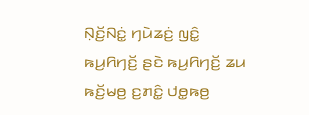ꤡ꤫ꤢꤩ꤬ꤡꤢꤦ꤭ ꤚꤣꤧꤘꤢꤦ꤬ ꤜꤢꤨ꤭ ꤒꤣ꤬ꤖꤚꤢꤩ꤬ ꤔꤢꤧ ꤒꤣ꤬ꤖꤚꤢꤩ꤬ ꤘꤣ ꤒꤢꤩ꤬ꤗꤥ꤬ ꤢ꤬ꤊꤢꤨ꤭ ꤓꤥ꤭ꤒꤥ꤬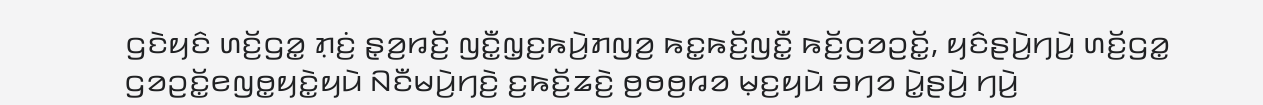ꤞꤢꤧꤟꤢꤨ ꤛꤢꤩ꤬ꤞꤤ꤭ ꤊ꤫ꤢꤦ꤬ ꤔ꤫ꤤ꤬ꤙꤢꤩ꤬ ꤜꤢꤪ꤭ꤜ꤫ꤢ꤬ꤒꤣꤧ꤬ꤊꤜꤤ꤬ ꤒꤢ꤭ꤒꤢꤩ꤬ꤜꤢꤪ꤭ ꤒꤢꤩ꤬ꤞꤤꤑꤢꤩ꤭, ꤟꤢꤨꤔꤣꤧ꤬ꤚꤣꤧ꤬ ꤛꤢꤩ꤬ꤞꤤ꤭ ꤞꤤꤑꤢꤩ꤭ꤕꤜꤥ꤭ꤟꤢꤧ꤭ꤟꤣꤧ ꤡꤢꤪꤗꤣꤧ꤬ꤚꤢꤧ꤬ ꤢ꤬ꤒꤢꤩ꤬ꤘꤢꤧ꤬ ꤥ꤬ꤥꤥ꤬ꤙꤤ ꤗ꤫ꤢ꤬ꤟꤣꤧ ꤋꤚꤤ ꤣꤧ꤭ꤔꤣꤧ꤬ ꤚꤣꤧ꤬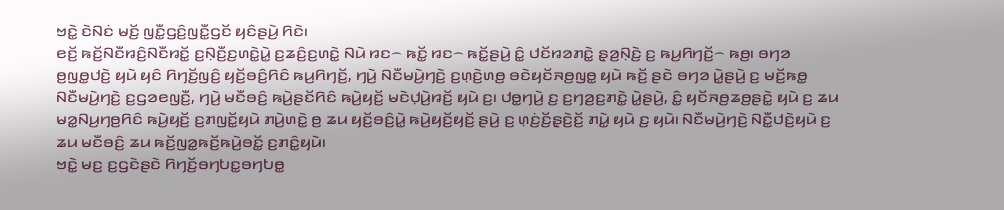ꤠꤢꤧ꤭ ꤢꤧꤡꤢꤦ ꤗꤢꤩ꤬ ꤜꤢꤪ꤭ꤞꤢꤨ꤬ꤜꤢꤪ꤭ꤞꤢꤩ ꤟꤢꤨꤔꤣꤧ꤬ ꤖꤢꤧ꤯
ꤕꤢꤩ꤬ ꤒꤢꤩ꤬ꤡꤢꤪꤙꤢꤨ꤬ꤡꤢꤪꤙꤢꤩ꤭ ꤢ꤬ꤡ꤫ꤢꤪ꤬ꤢ꤬ꤛꤢꤧ꤭ꤣꤧ꤭ ꤢ꤬ꤘꤢꤨ꤬ꤢ꤬ꤛꤢꤧ꤭ ꤡꤣꤧ ꤙꤢ꤮ ꤒꤢꤩ꤭ ꤙꤢ꤮ ꤒꤢꤩ꤭ꤔꤣꤧ꤬ ꤢꤨ꤭ ꤓꤢꤩꤙꤤꤊꤢꤧ꤭ ꤔ꤫ꤤ꤬ꤡ꤫ꤢꤧ꤬ ꤢ꤬ ꤒꤣ꤬ꤖꤚꤢꤩ꤬꤮ ꤒꤥ꤬꤯ ꤋꤚꤤ ꤥ꤬ꤜꤥ꤭ꤓꤢꤧ꤬ ꤟꤣꤧ ꤟꤢꤨ ꤖꤚꤢꤩ꤬ꤜꤢꤨ꤬ ꤟꤢꤩ꤬ꤋꤢꤨ꤬ꤖꤢꤨ ꤒꤣ꤬ꤖꤚꤢꤩ꤬, ꤚꤣꤧ꤬ ꤡꤢꤪꤗꤣꤧ꤬ꤚꤢꤧ꤬ ꤢ꤬ꤛ꤫ꤢꤧ꤬ꤛꤥ꤬ ꤋꤢꤧꤟꤢꤩꤏꤥ꤬ꤜꤥ꤭ ꤟꤣꤧ ꤒꤢꤩ꤬ ꤔꤢꤧ ꤋꤚꤤ ꤣꤧ꤭ꤔꤣꤧ꤬ ꤢ꤬ ꤗꤢꤩ꤬ꤒꤥ꤭ ꤡꤢꤪꤗꤣꤧ꤬ꤚꤢꤧ꤬ ꤢ꤬ꤞꤤꤕꤜꤢꤪ꤬, ꤚꤣꤧ꤬ ꤗꤢꤪꤋꤢꤨ꤬ ꤒꤣꤧ꤬ꤔꤢꤩꤖꤢꤨ ꤒꤣꤧ꤬ꤟꤢꤩ꤬ ꤗꤢꤧꤓ꤫ꤣꤧ꤬ꤙꤢꤩ꤬ ꤟꤣꤧ ꤢ꤬꤯ ꤓꤥ꤭ꤚꤣꤧ꤬ ꤢ꤬ ꤢ꤬ꤚꤤ꤬ꤢ꤬ꤊꤢꤧ꤭ ꤣꤧ꤭ꤔꤣꤧ꤬, ꤢꤨ꤭ ꤟꤢꤩꤏꤥ꤬ꤘꤥ꤬ꤔꤢꤧ꤭ ꤟꤣꤧ ꤢ꤬ ꤘꤣ ꤗꤤ꤭ꤡꤣ꤬ꤚꤥ꤬ꤖꤢꤨ ꤒꤣꤧ꤬ꤟꤢꤩ꤬ ꤢ꤬ꤊꤜꤢꤩ꤭ꤟꤣꤧ ꤊꤣꤧ꤬ꤛꤢꤧ꤭ ꤥ꤬ ꤘꤣ ꤟꤢꤩ꤬ꤋꤢꤨ꤬ꤣꤧ꤭ ꤒꤣꤧ꤬ꤟꤢꤩ꤬ꤟꤢꤩ꤬ ꤔꤣꤧ꤬ ꤢ꤬ ꤛ꤫ꤢꤦ꤬ꤢꤩ꤬ꤔ꤫ꤢꤧ꤬ꤢꤩ꤬ ꤊꤣꤧ꤭ ꤟꤣꤧ ꤢ꤬ ꤟꤣꤧ꤯ ꤡꤢꤪꤗꤣꤧ꤬ꤚꤢꤧ꤬ ꤡꤢꤪ꤭ꤓꤢꤧ꤬ꤟꤣꤧ ꤢ꤬ ꤘꤣ ꤗꤢꤪꤋꤢꤨ꤬ ꤘꤣ ꤒꤢꤩ꤬ꤜꤤ꤭ꤒꤢꤩ꤬ꤒꤣꤧ꤬ꤋꤢꤩ꤭ ꤢ꤬ꤊꤢꤨ꤭ꤟꤣꤧ꤯
ꤠꤢꤧ꤭ ꤗꤢ꤬ ꤢ꤬ꤞꤢꤧꤔꤢꤧ ꤖꤚꤢꤩ꤬ꤋꤚꤝꤢ꤭ꤋꤚꤝꤥ꤭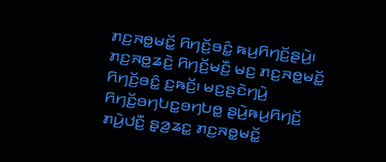ꤊꤢ꤬ꤏꤥ꤭ꤗꤢꤩ꤭ ꤖꤚꤢꤩ꤬ꤋꤢꤨ꤭ ꤒꤣ꤬ꤖꤚꤢꤩ꤬ꤔꤣꤧ꤬꤯ ꤊꤢ꤬ꤏꤥ꤭ꤘꤢꤧ꤬ ꤖꤚꤢꤩ꤬ꤗꤢꤪ꤬ ꤗꤢ꤬ ꤊꤢ꤬ꤏꤥ꤭ꤗꤢꤩ꤭ ꤖꤚꤢꤩ꤬ꤋꤢꤨ꤭ ꤢ꤬ꤒꤢꤩ꤬꤯ ꤗꤢ꤬ꤔꤢꤧꤚꤣꤧ꤬ ꤖꤚꤢꤩ꤬ꤋꤚꤝꤢ꤭ꤋꤚꤝꤥ꤭ ꤔꤣꤧ꤬ꤒꤣ꤬ꤖꤚꤢꤩ꤬ ꤊꤣꤧ꤬ꤓꤢꤪ꤬ ꤔ꤫ꤤ꤬ꤘꤢ꤭ ꤊꤢ꤬ꤏꤥ꤭ꤗꤢꤩ꤭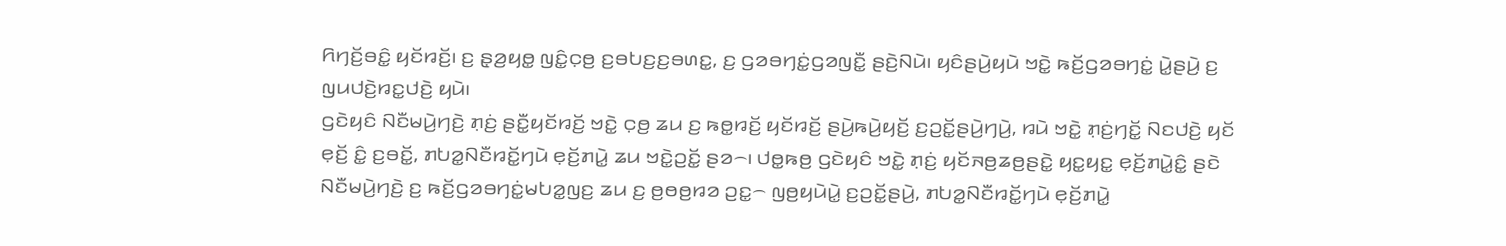ꤖꤚꤢꤩ꤬ꤋꤢꤨ꤭ ꤟꤢꤩꤙꤢꤩ꤬꤯ ꤢ꤬ ꤔ꤫ꤤ꤬ꤟꤥ꤭ ꤜꤢꤨ꤭ꤍ꤫ꤥ꤬ ꤢ꤬ꤋꤝꤢ꤬ꤢ꤬ꤋꤛꤢ꤭, ꤢ꤬ ꤞꤤꤋꤚꤢꤦ꤭ꤞꤤꤜꤢꤪ꤭ ꤔꤢꤧ꤬ꤡꤣꤧ꤯ ꤟꤢꤨꤔꤣꤧ꤬ꤟꤣꤧ ꤠꤢꤧ꤭ ꤒꤢꤩ꤬ꤞꤤꤋꤚꤢꤦ꤭ ꤣꤧ꤭ꤔꤣꤧ꤬ ꤢ꤬ ꤜꤣꤓꤢꤧ꤬ꤙꤢ꤭ꤓꤢꤧ꤬ ꤟꤣꤧ꤯
ꤞꤢꤧꤟꤢꤨ ꤡꤢꤪꤗꤣꤧ꤬ꤚꤢꤧ꤬ ꤊ꤫ꤢꤦ꤬ ꤔꤢꤪ꤭ꤟꤢꤩꤙꤢꤩ꤬ ꤠꤢꤧ꤭ ꤍ꤫ꤥ꤬ ꤘꤣ ꤢ꤬ ꤒꤥ꤭ꤙꤢꤩ꤬ ꤟꤢꤩꤙꤢꤩ꤬ ꤔꤣꤧ꤬ꤒꤣꤧ꤬ꤟꤢꤩ꤬ ꤢ꤬ꤑꤢꤩ꤭ꤔꤣꤧ꤬ꤚꤣꤧ꤬, ꤙꤣꤧ ꤠꤢꤧ꤭ ꤊ꤫ꤢꤦ꤬ꤚꤢꤩ꤭ ꤡꤢꤓꤢꤧ꤬ ꤟꤢꤩ ꤕ꤫ꤢꤩ꤬ ꤢꤨ꤭ ꤢ꤬ꤋꤢꤩ꤭, ꤊꤝꤤ꤭ꤡꤢꤪꤙꤢꤩ꤭ꤚꤣꤧ ꤕ꤫ꤢꤩ꤬ꤊꤣꤧ꤭ ꤘꤣ ꤠꤢꤧ꤭ꤑꤢꤩ꤭ ꤔꤤ꤮꤯ ꤓꤥ꤭ꤒꤥ꤬ ꤞꤢꤧꤟꤢꤨ ꤠꤢꤧ꤭ ꤊ꤫ꤢꤦ꤬ ꤟꤢꤩꤏꤥ꤬ꤘꤥ꤬ꤔꤢꤧ꤭ ꤟꤢ꤭ꤟꤢ꤭ ꤕ꤫ꤢꤩ꤬ꤊꤣꤧ꤭ꤢꤨ꤭ ꤔꤢꤧ ꤡꤢꤪꤗꤣꤧ꤬ꤚꤢꤧ꤬ ꤢ꤬ ꤒꤢꤩ꤬ꤞꤤꤋꤚꤢꤦ꤭ꤗꤝꤤ꤭ꤜꤢ꤬ ꤘꤣ ꤢ꤬ ꤥ꤬ꤥꤥ꤬ꤙꤤ ꤑꤢ꤭꤮ ꤜꤥ꤬ꤟꤣꤧꤣꤧ꤭ ꤢ꤬ꤑꤢꤩ꤭ꤔꤣꤧ꤬, ꤊꤝꤤ꤭ꤡꤢꤪꤙꤢꤩ꤭ꤚꤣꤧ ꤕ꤫ꤢꤩ꤬ꤊꤣꤧ꤭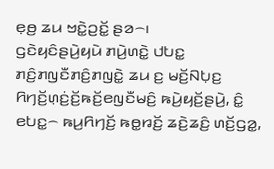ꤕ꤫ꤥ꤬ ꤘꤣ ꤠꤢꤧ꤭ꤑꤢꤩ꤭ ꤔꤤ꤮꤯
ꤞꤢꤧꤟꤢꤨꤔꤣꤧ꤬ꤟꤣꤧ ꤊꤣꤧ꤬ꤛꤢꤧ꤭ ꤓꤝꤢ꤭ ꤊꤢꤨ꤬ꤊꤜꤢꤪꤊꤢꤨ꤬ꤊꤜꤢꤧ꤭ ꤘꤣ ꤢ꤬ ꤗꤢꤩ꤬ꤡꤝ꤫ꤢ꤬ ꤖꤚꤢꤩ꤬ꤛ꤫ꤢꤦ꤬ꤢꤩ꤬ꤒꤢꤩ꤬ꤕꤜꤢꤪꤗꤢꤨ꤬ ꤒꤣꤧ꤬ꤟꤢꤩ꤬ꤔꤣꤧ꤬, ꤢꤨ꤭ ꤕꤝꤢ꤭꤮ ꤒꤣ꤬ꤖꤚꤢꤩ꤬ ꤒꤥ꤭ꤙꤢꤩ꤬ ꤘꤢꤧ꤬ꤘꤢꤨ꤬ ꤛꤢꤩ꤬ꤞꤤ꤭,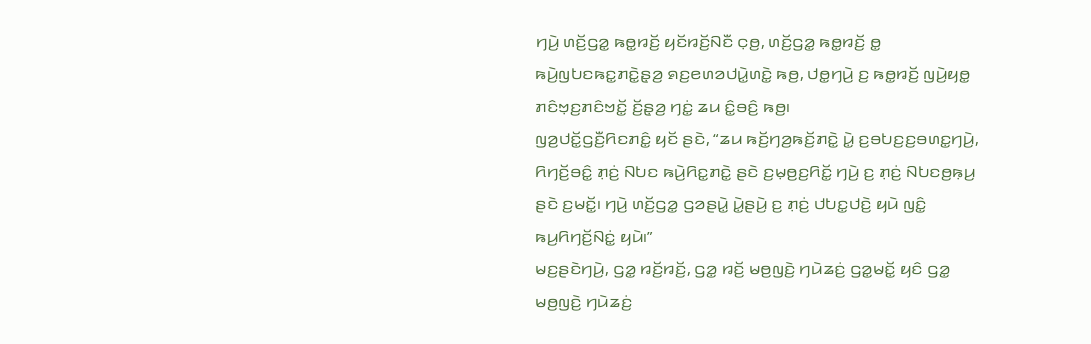ꤚꤣꤧ꤬ ꤛꤢꤩ꤬ꤞꤤ꤭ ꤒꤥ꤭ꤙꤢꤩ꤬ ꤟꤢꤩꤙꤢꤩ꤬ꤡꤢꤪ ꤍ꤫ꤥ꤬, ꤛꤢꤩ꤬ꤞꤤ꤭ ꤒꤥ꤭ꤙꤢꤩ꤬ ꤥ꤭ ꤒꤣꤧ꤬ꤜꤝꤢꤒꤢ꤭ꤊꤢꤧ꤭ꤔ꤫ꤤ꤬ ꤎꤢ꤬ꤕꤛꤤꤓꤣꤧ꤭ꤛꤢꤧ꤭ ꤒꤥ꤬, ꤓꤥ꤭ꤚꤣꤧ꤬ ꤢ꤬ ꤒꤥ꤭ꤙꤢꤩ꤬ ꤜꤣꤧ꤬ꤟꤥ꤭ ꤊꤢꤨꤠ꤫ꤢ꤬ꤊꤢꤨꤠꤢꤩ꤭ ꤢꤩ꤬ꤔ꤫ꤤ꤬ ꤚꤢꤦ꤭ ꤘꤣ ꤢꤨ꤭ꤋꤢꤨ꤬ ꤒꤥ꤬꤯
ꤜꤤ꤬ꤓꤢꤩ꤭ꤞꤢꤪ꤬ꤖꤢꤊꤢꤨ꤭ ꤟꤢꤩ ꤔꤢꤧ, “ꤘꤣ ꤒꤢꤩ꤬ꤚꤤ꤬ꤒꤢꤩ꤬ꤊꤢꤧ꤭ ꤣꤧ꤭ ꤢ꤬ꤋꤝꤢ꤬ꤢ꤬ꤋꤛꤢ꤭ꤚꤣꤧ꤬, ꤖꤚꤢꤩ꤬ꤋꤢꤨ꤭ ꤊ꤫ꤢꤦ꤬ ꤡꤝꤢ ꤒꤣꤧ꤬ꤖꤢ꤭ꤊꤢꤧ꤭ ꤔꤢꤧ ꤢ꤬ꤗ꤫ꤥ꤬ꤢ꤬ꤖꤢꤩ꤭ ꤚꤣꤧ꤬ ꤢ꤬ ꤊ꤫ꤢꤦ꤬ ꤡꤝꤢꤥ꤬ꤒ꤫ꤣ꤬ ꤔꤢꤧ ꤢ꤬ꤗꤢꤩ꤭꤯ ꤚꤣꤧ꤬ ꤛꤢꤩ꤬ꤞꤤ꤭ ꤞꤤꤔꤣꤧ꤭ ꤣꤧ꤭ꤔꤣꤧ꤬ ꤢ꤬ ꤊ꤫ꤢꤦ꤬ ꤓꤝꤢ꤭ꤓꤢꤧ꤬ ꤟꤣꤧ ꤜꤢꤨ꤭ ꤒꤣ꤬ꤖꤚꤢꤩ꤬ꤡꤢꤦ꤭ ꤟꤣꤧ꤯”
ꤗꤢ꤬ꤔꤢꤧꤚꤣꤧ꤬, ꤞꤤ꤭ ꤙꤢꤩ꤬ꤙꤢꤩ꤬, ꤞꤤ꤭ ꤙꤢꤩ꤬ ꤗꤥ꤬ꤜꤢꤧ꤬ ꤚꤣꤧꤘꤢꤦ꤬ ꤞꤤ꤭ꤗꤢꤩ꤭ ꤟꤢꤨ ꤞꤤ꤭ ꤗꤥ꤬ꤜꤢꤧ꤬ ꤚꤣꤧꤘꤢꤦ꤬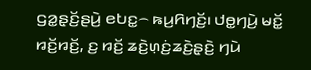ꤞꤤ꤭ꤔ꤫ꤢꤩ꤬ꤔꤣꤧ꤬ ꤕꤝꤢ꤭꤮ ꤒꤣ꤬ꤖꤚꤢꤩ꤬꤯ ꤓꤥ꤭ꤚꤣꤧ꤬ ꤗꤢꤩ꤭ ꤙꤢꤩ꤬ꤙꤢꤩ꤬, ꤢ꤬ ꤙꤢꤩ꤬ ꤘꤢꤧ꤬ꤛ꤫ꤢꤦ꤬ꤘꤢꤧ꤬ꤔ꤫ꤢꤧ꤬ ꤚꤣꤧ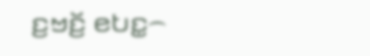ꤢ꤬ꤠꤢꤩ꤬ ꤕꤝꤢ꤭꤮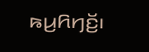ꤒꤣ꤬ꤖꤚꤢꤩ꤬꤯